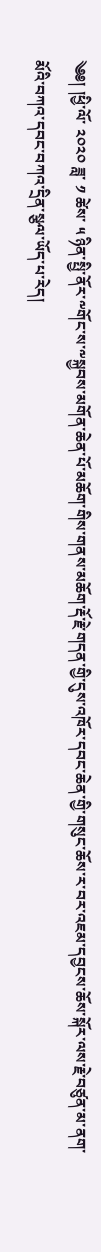༄༅། །ཕྱི་ལོ་ ༢༠༢༠ ཟླ་ ༡ ཚེས་ ༥ ཉིན་སྤྱི་ནོར་༸གོང་ས་༸སྐྱབས་མགོན་ཆེན་པོ་མཆོག་གིས་གནས་མཆོག་རྡོ་རྗེ་གདན་གྱི་དུས་འཁོར་དབང་ཆེན་གྱི་གསུང་ཆོས་ར་བར་འཇམ་དབྱངས་ཆོས་སྐོར་ལས་རྗེ་བཙུན་མ་ནག་མོའི་བཀའ་དབང་བཀའ་དྲིན་སྩལ་ཡོད་པ་རེད།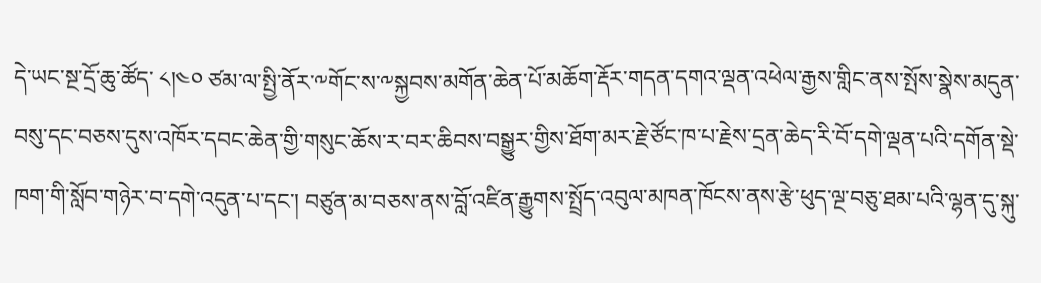དེ་ཡང་སྔ་དྲོ་ཆུ་ཚོད་ ༨།༤༠ ཙམ་ལ་སྤྱི་ནོར་༸གོང་ས་༸སྐྱབས་མགོན་ཆེན་པོ་མཆོག་རྡོར་གདན་དགའ་ལྡན་འཕེལ་རྒྱས་གླིང་ནས་སྤོས་སྣེས་མདུན་བསུ་དང་བཅས་དུས་འཁོར་དབང་ཆེན་གྱི་གསུང་ཆོས་ར་བར་ཆིབས་བསྒྱུར་གྱིས་ཐོག་མར་རྗེ་ཙོང་ཁ་པ་རྗེས་དྲན་ཆེད་རི་བོ་དགེ་ལྡན་པའི་དགོན་སྡེ་ཁག་གི་སློབ་གཉེར་བ་དགེ་འདུན་པ་དང་། བཙུན་མ་བཅས་ནས་བློ་འཛིན་རྒྱུགས་སྤྲོད་འབུལ་མཁན་ཁོངས་ནས་རྩེ་ཕུད་ལྔ་བཅུ་ཐམ་པའི་ལྷན་དུ་སྐུ་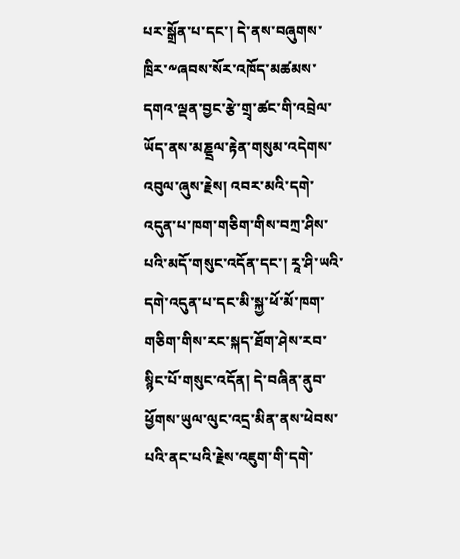པར་སྒྲོན་པ་དང་། དེ་ནས་བཞུགས་ཁྲིར་༸ཞབས་སོར་འཁོད་མཚམས་དགའ་ལྡན་བྱང་རྩེ་གྲྭ་ཚང་གི་འབྲེལ་ཡོད་ནས་མཎྡྲལ་རྟེན་གསུམ་འདེགས་འབུལ་ཞུས་རྗེས། འབར་མའི་དགེ་འདུན་པ་ཁག་གཅིག་གིས་བཀྲ་ཤིས་པའི་མདོ་གསུང་འདོན་དང་། རཱ་ཤི་ཡའི་དགེ་འདུན་པ་དང་མི་སྐྱ་ཕོ་མོ་ཁག་གཅིག་གིས་རང་སྐད་ཐོག་ཤེས་རབ་སྙིང་པོ་གསུང་འདོན། དེ་བཞིན་ནུབ་ཕྱོགས་ཡུལ་ལུང་འདྲ་མིན་ནས་ཕེབས་པའི་ནང་པའི་རྗེས་འཇུག་གི་དགེ་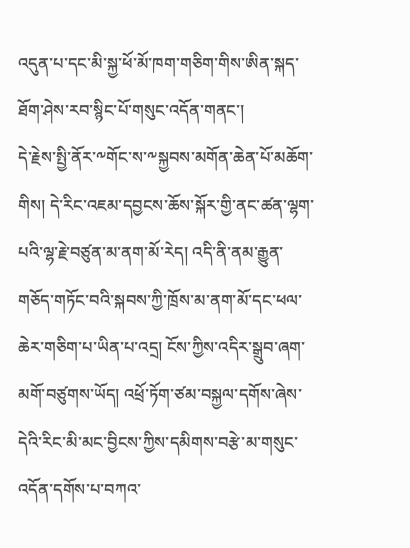འདུན་པ་དང་མི་སྐྱ་ཕོ་མོ་ཁག་གཅིག་གིས་ཨིན་སྐད་ཐོག་ཤེས་རབ་སྙིང་པོ་གསུང་འདོན་གནང་།
དེ་རྗེས་སྤྱི་ནོར་༸གོང་ས་༸སྐྱབས་མགོན་ཆེན་པོ་མཆོག་གིས། དེ་རིང་འཇམ་དབྱངས་ཆོས་སྐོར་གྱི་ནང་ཚན་ལྷག་པའི་ལྷ་རྗེ་བཙུན་མ་ནག་མོ་རེད། འདི་ནི་ནམ་རྒྱུན་གཅོད་གཏོང་བའི་སྐབས་ཀྱི་ཁྲོས་མ་ནག་མོ་དང་ཕལ་ཆེར་གཅིག་པ་ཡིན་པ་འདྲ། ངོས་ཀྱིས་འདིར་སྒྲུབ་ཞག་མགོ་བཙུགས་ཡོད། འཕྲོ་ཏོག་ཙམ་བསྐྱལ་དགོས་ཞེས་དེའི་རིང་མི་མང་བྱིངས་ཀྱིས་དམིགས་བརྩེ་མ་གསུང་འདོན་དགོས་པ་བཀའ་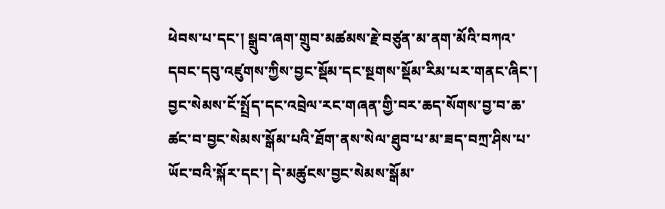ཕེབས་པ་དང་། སྒྲུབ་ཞག་གྲུབ་མཚམས་རྗེ་བཙུན་མ་ནག་མོའི་བཀའ་དབང་དབུ་འཛུགས་ཀྱིས་བྱང་སྡོམ་དང་སྔགས་སྡོམ་རིམ་པར་གནང་ཞིང་། བྱང་སེམས་ངོ་སྤྲོད་དང་འབྲེལ་རང་གཞན་གྱི་བར་ཆད་སོགས་བྱ་བ་ཆ་ཚང་བ་བྱང་སེམས་སྒོམ་པའི་ཐོག་ནས་སེལ་ཐུབ་པ་མ་ཟད་བཀྲ་ཤིས་པ་ཡོང་བའི་སྐོར་དང་། དེ་མཚུངས་བྱང་སེམས་སྒོམ་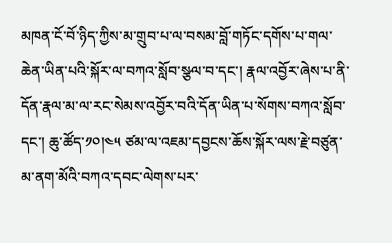མཁན་ངོ་བོ་ཉིད་ཀྱིས་མ་གྲུབ་པ་ལ་བསམ་བློ་གཏོང་དགོས་པ་གལ་ཆེན་ཡིན་པའི་སྐོར་ལ་བཀའ་སློབ་སྩལ་བ་དང་། རྣལ་འབྱོར་ཞེས་པ་ནི་དོན་རྣལ་མ་ལ་རང་སེམས་འབྱོར་བའི་དོན་ཡིན་པ་སོགས་བཀའ་སློབ་དང་། ཆུ་ཚོད་༡༠།༤༥ ཙམ་ལ་འཇམ་དབྱངས་ཆོས་སྐོར་ལས་རྗེ་བཙུན་མ་ནག་མོའི་བཀའ་དབང་ལེགས་པར་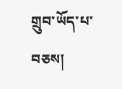གྲུབ་ཡོད་པ་བཅས།